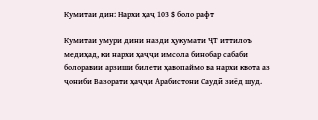Кумитаи дин: Нархи ҳаҷ 103 $ боло рафт

Кумитаи умури дини назди ҳукумати ҶТ иттилоъ медиҳад, ки нархи ҳаҷҷи имсола бинобар сабаби болоравии арзиши билети ҳавопаймо ва нархи квота аз ҷониби Вазорати ҳаҷҷи Арабистони Саудӣ зиёд шуд.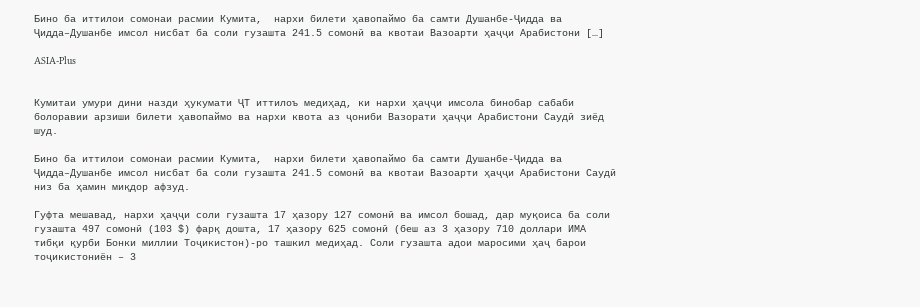Бино ба иттилои сомонаи расмии Кумита,  нархи билети ҳавопаймо ба самти Душанбе-Ҷидда ва Ҷидда–Душанбе имсол нисбат ба соли гузашта 241.5 сомонӣ ва квотаи Вазоарти ҳаҷҷи Арабистони […]

ASIA-Plus


Кумитаи умури дини назди ҳукумати ҶТ иттилоъ медиҳад, ки нархи ҳаҷҷи имсола бинобар сабаби болоравии арзиши билети ҳавопаймо ва нархи квота аз ҷониби Вазорати ҳаҷҷи Арабистони Саудӣ зиёд шуд.

Бино ба иттилои сомонаи расмии Кумита,  нархи билети ҳавопаймо ба самти Душанбе-Ҷидда ва Ҷидда–Душанбе имсол нисбат ба соли гузашта 241.5 сомонӣ ва квотаи Вазоарти ҳаҷҷи Арабистони Саудӣ низ ба ҳамин миқдор афзуд.

Гуфта мешавад, нархи ҳаҷҷи соли гузашта 17 ҳазору 127 сомонӣ ва имсол бошад, дар муқоиса ба соли гузашта 497 сомонӣ (103 $) фарқ дошта, 17 ҳазору 625 сомонӣ (беш аз 3 ҳазору 710 доллари ИМА тибқи қурби Бонки миллии Тоҷикистон)-ро ташкил медиҳад. Соли гузашта адои маросими ҳаҷ барои тоҷикистониён – 3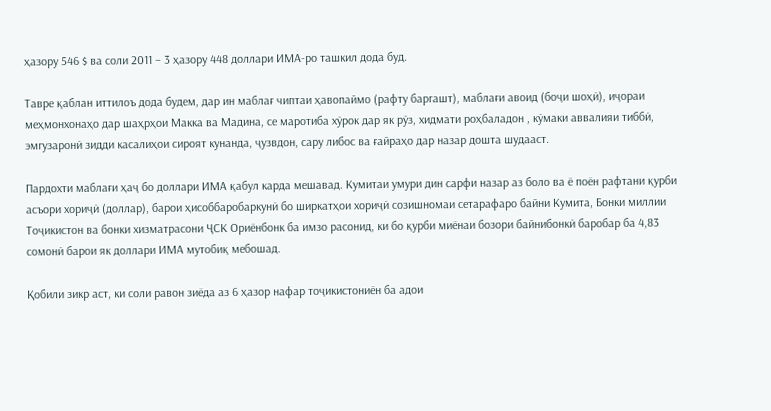ҳазору 546 $ ва соли 2011 – 3 ҳазору 448 доллари ИМА-ро ташкил дода буд.

Тавре қаблан иттилоъ дода будем, дар ин маблағ чиптаи ҳавопаймо (рафту баргашт), маблағи авоид (боҷи шоҳӣ), иҷораи меҳмонхонаҳо дар шаҳрҳои Макка ва Мадина, се маротиба хӯрок дар як рӯз, хидмати роҳбаладон , кӯмаки аввалияи тиббӣ, эмгузаронӣ зидди касалиҳои сироят кунанда, ҷузвдон, сару либос ва ғайраҳо дар назар дошта шудааст.

Пардохти маблағи ҳаҷ бо доллари ИМА қабул карда мешавад. Кумитаи умури дин сарфи назар аз боло ва ё поён рафтани қурби асъори хориҷӣ (доллар), барои ҳисоббаробаркунӣ бо ширкатҳои хориҷӣ созишномаи сетарафаро байни Кумита, Бонки миллии Тоҷикистон ва бонки хизматрасони ҶСК Ориёнбонк ба имзо расонид, ки бо қурби миёнаи бозори байнибонкӣ баробар ба 4,83 сомонӣ барои як доллари ИМА мутобиқ мебошад.

Қобили зикр аст, ки соли равон зиёда аз 6 ҳазор нафар тоҷикистониён ба адои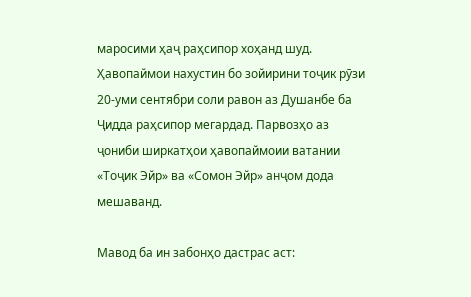маросими ҳаҷ раҳсипор хоҳанд шуд. Ҳавопаймои нахустин бо зойирини тоҷик рӯзи 20-уми сентябри соли равон аз Душанбе ба Ҷидда раҳсипор мегардад. Парвозҳо аз ҷониби ширкатҳои ҳавопаймоии ватании «Тоҷик Эйр» ва «Сомон Эйр» анҷом дода мешаванд.

Мавод ба ин забонҳо дастрас аст: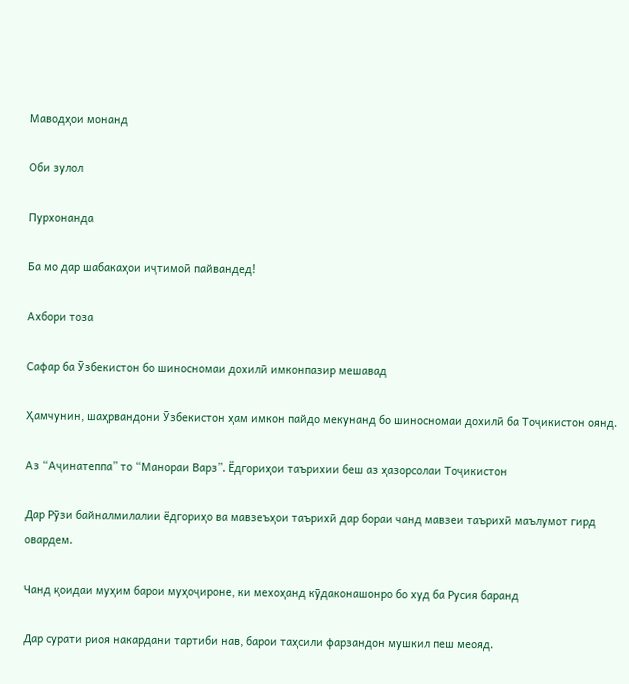Маводҳои монанд

Оби зулол

Пурхонанда

Ба мо дар шабакаҳои иҷтимоӣ пайвандед!

Ахбори тоза

Сафар ба Ӯзбекистон бо шиносномаи дохилӣ имконпазир мешавад

Ҳамчунин, шаҳрвандони Ӯзбекистон ҳам имкон пайдо мекунанд бо шиносномаи дохилӣ ба Тоҷикистон оянд.

Аз “Аҷинатеппа” то “Манораи Варз”. Ёдгориҳои таърихии беш аз ҳазорсолаи Тоҷикистон

Дар Рӯзи байналмилалии ёдгориҳо ва мавзеъҳои таърихӣ дар бораи чанд мавзеи таърихӣ маълумот гирд овардем.

Чанд қоидаи муҳим барои муҳоҷироне, ки мехоҳанд кӯдаконашонро бо худ ба Русия баранд

Дар сурати риоя накардани тартиби нав, барои таҳсили фарзандон мушкил пеш меояд.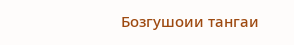Бозгушоии тангаи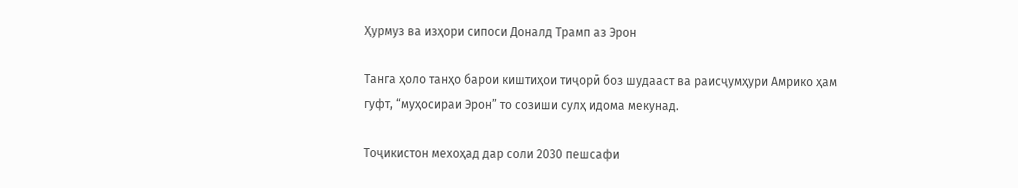Ҳурмуз ва изҳори сипоси Доналд Трамп аз Эрон

Танга ҳоло танҳо барои киштиҳои тиҷорӣ боз шудааст ва раисҷумҳури Амрико ҳам гуфт, “муҳосираи Эрон” то созиши сулҳ идома мекунад.

Тоҷикистон мехоҳад дар соли 2030 пешсафи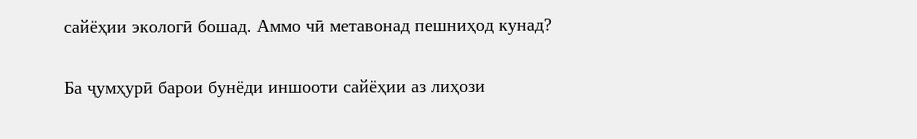сайёҳии экологӣ бошад. Аммо чӣ метавонад пешниҳод кунад?

Ба ҷумҳурӣ барои бунёди иншооти сайёҳии аз лиҳози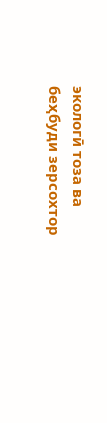экологӣ тоза ва беҳбуди зерсохтор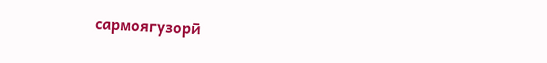сармоягузорӣ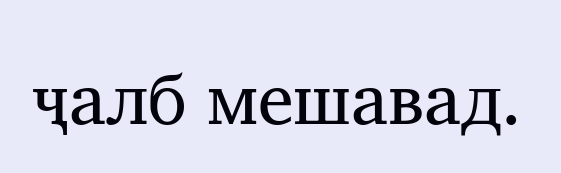ҷалб мешавад.